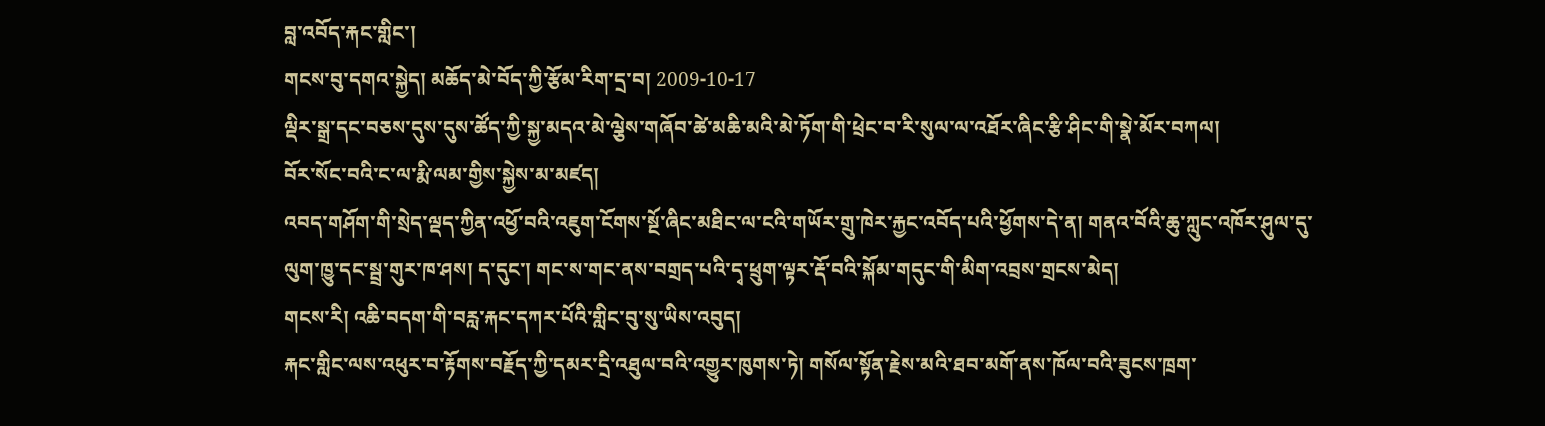བླ་འབོད་རྐང་གླིང་།
གངས་བུ་དགའ་སྐྱེད། མཆོད་མེ་བོད་ཀྱི་རྩོམ་རིག་དྲ་བ། 2009-10-17
ལྡིར་སྒྲ་དང་བཅས་དུས་དུས་ཚོད་ཀྱི་སྐྱ་མདའ་མེ་ལྕེས་གཞོབ་ཚེ་མཆི་མའི་མེ་ཏོག་གི་ཕྲེང་བ་རི་སུལ་ལ་འཐོར་ཞིང་རྩི་ཤིང་གི་སྣེ་མོར་བཀལ།
བོར་སོང་བའི་ང་ལ་རྨི་ལམ་གྱིས་སྐྱེས་མ་མཛད།
འབད་གཤོག་གི་སྲེད་ལྡད་ཀྱིན་འཕྱོ་བའི་འཇུག་ངོགས་སྔོ་ཞིང་མཐིང་ལ་ངའི་གཡོར་གྲུ་ཁེར་རྐྱང་འབོད་པའི་ཕྱོགས་དེ་ན། གནའ་བོའི་ཆུ་ཀླུང་འཁོར་ཤུལ་དུ་ལུག་ཁྱུ་དང་སྦྲ་གུར་ཁ་ཤས། ད་དུང་། གང་ས་གང་ནས་བགྲད་པའི་དྭ་ཕྲུག་ལྟར་རྡོ་བའི་སྐོམ་གདུང་གི་མིག་འབྲས་གྲངས་མེད།
གངས་རི། འཆི་བདག་གི་བརླ་རྐང་དཀར་པོའི་གླིང་བུ་སུ་ཡིས་འབུད།
རྐང་གླིང་ལས་འཕུར་བ་རྟོགས་བརྗོད་ཀྱི་དམར་དྲི་འཐུལ་བའི་འགྱུར་ཁུགས་ཏེ། གསོལ་སྟོན་རྗེས་མའི་ཐབ་མགོ་ནས་ཁོལ་བའི་ཟུངས་ཁྲག་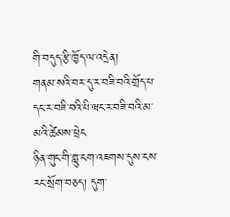གི་བདུད་རྩི་ཁྱོད་ལ་འདྲེན།
གནམ་སའི་བར་དུ་ར་བཟི་བའི་གྲོད་པ་དང་ར་བཟི་བའི་པི་ཝང་ར་བཟི་བའི་མ་མའི་ཚེམས་ཕྲེང
ཉིན་གུང་གི་གླུ་ངག་འཇགས་དུས་ངས་རང་སྲོག་བཅད། དུག་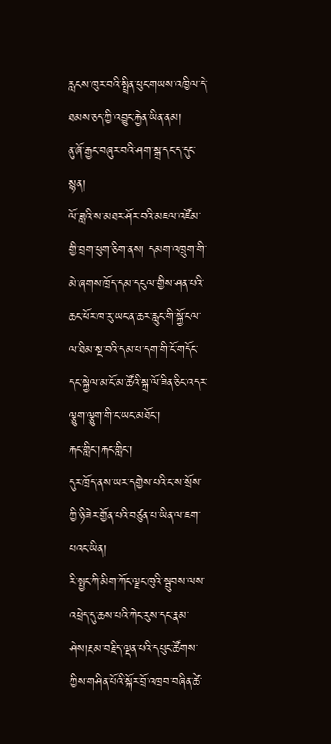རླངས་ཁུར་བའི་སྤྲིན་ཕུང་གཡས་འཁྱིལ་དེ་ཐམས་ཅད་ཀྱི་འབྱུང་རྐྱེན་ཡིན་ནམ།
ནུ་ཞོ་རྒྱང་བཞུར་བའི་ཤག་སྒྲ་དང་ད་དུང་སྙན།
ལོ་ཟླའི་ས་མཐར་ཤོར་བའི་མཇལ་འཛོམ་གྱི་བྲག་ཕུག་ཅིག་ནས། དམག་འཁྲུག་གི་མེ་ཞགས་ཁྲོད་དམ་དངུལ་གྱིས་ཤན་པའི་ཆང་ཕོར་ཁ་རུ་ཡང་ན་ཆར་རླུང་གི་སྐྱོ་ངལ་ལ་ཐིམ་སྔ་བའི་དམ་པ་དག་གི་ངོ་གདོང་དང་སྐྱེལ་མ་ངོ་མ་ཚོའི་སྐྲ་ལོ་ཟིན་ཅིང་འདར་ལྕུག་ལྕུག་གི་ང་ཡང་མཐོང་།
རྐང་གླིང་།རྐང་གླིང་།
དུར་ཁྲོད་ནས་ཡར་དགྱེས་པའི་ང་ས་སྲོས་ཀྱི་ཉི་ཟེར་གྱོན་པའི་བཙུན་པ་ཡིན་ལ་ཇག་པའང་ཡིན།
རི་སྤྱང་ཀི་མིག་ཀོང་ལྗང་ཁུའི་སྦུབས་ལས་འཕྲེད་དུ་ཆས་པའི་ཀེང་རུས་དང་རྣམ་ཤེས།རྔམ་བརྗིད་ལྡན་པའི་དཔུང་ཚོགས་ཀྱིས་གཤིན་པོའི་སྐོར་བྲོ་འཁྲབ་བཞིན་ཚེ་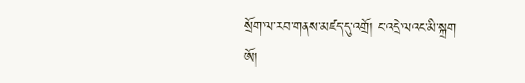སྲོག་ལ་རབ་གནས་མཛད་དུ་འགྲོ། ང་འདྲེ་ལའང་མི་སྐྲག
ཨོ།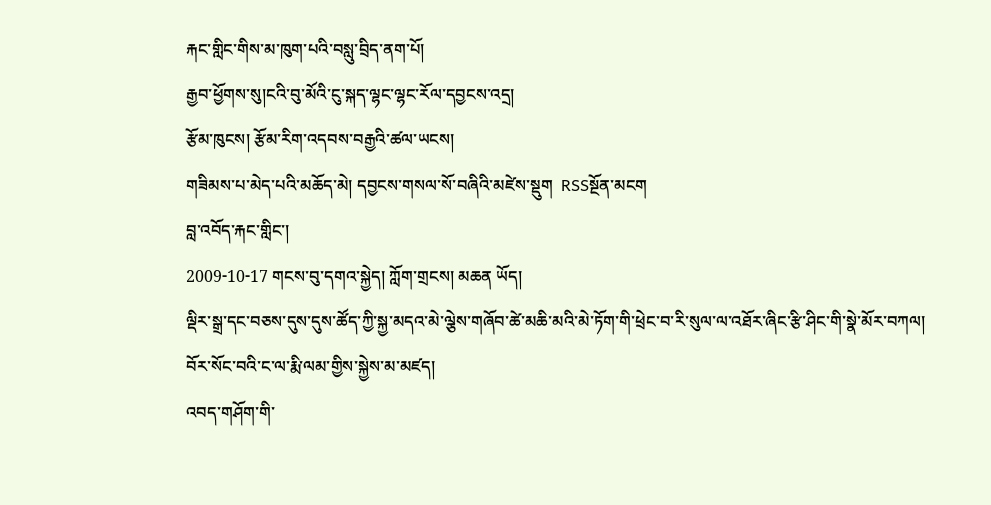རྐང་གླིང་གིས་མ་ཁུག་པའི་བསླུ་བྲིད་ནག་པོ།
རྒྱབ་ཕྱོགས་སུ།ངའི་བུ་མོའི་ངུ་སྐད་ལྷང་ལྷང་རོལ་དབྱངས་འདྲ།
རྩོམ་ཁུངས། རྩོམ་རིག་འདབས་བརྒྱའི་ཚལ་ཡངས།
གཟིམས་པ་མེད་པའི་མཆོད་མེ། དབྱངས་གསལ་སོ་བཞིའི་མཛེས་སྡུག  RSSསྔོན་མངག
བླ་འབོད་རྐང་གླིང་།
2009-10-17 གངས་བུ་དགའ་སྐྱེད། ཀློག་གྲངས། མཆན ཡོད།
ལྡིར་སྒྲ་དང་བཅས་དུས་དུས་ཚོད་ཀྱི་སྐྱ་མདའ་མེ་ལྕེས་གཞོབ་ཚེ་མཆི་མའི་མེ་ཏོག་གི་ཕྲེང་བ་རི་སུལ་ལ་འཐོར་ཞིང་རྩི་ཤིང་གི་སྣེ་མོར་བཀལ།
བོར་སོང་བའི་ང་ལ་རྨི་ལམ་གྱིས་སྐྱེས་མ་མཛད།
འབད་གཤོག་གི་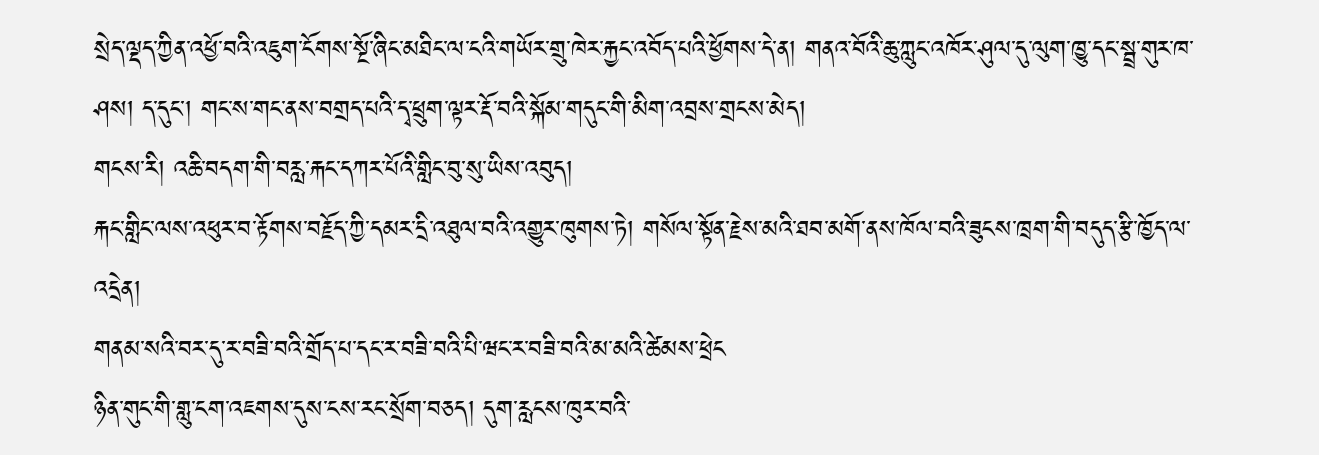སྲེད་ལྡད་ཀྱིན་འཕྱོ་བའི་འཇུག་ངོགས་སྔོ་ཞིང་མཐིང་ལ་ངའི་གཡོར་གྲུ་ཁེར་རྐྱང་འབོད་པའི་ཕྱོགས་དེ་ན། གནའ་བོའི་ཆུ་ཀླུང་འཁོར་ཤུལ་དུ་ལུག་ཁྱུ་དང་སྦྲ་གུར་ཁ་ཤས། ད་དུང་། གང་ས་གང་ནས་བགྲད་པའི་དྭ་ཕྲུག་ལྟར་རྡོ་བའི་སྐོམ་གདུང་གི་མིག་འབྲས་གྲངས་མེད།
གངས་རི། འཆི་བདག་གི་བརླ་རྐང་དཀར་པོའི་གླིང་བུ་སུ་ཡིས་འབུད།
རྐང་གླིང་ལས་འཕུར་བ་རྟོགས་བརྗོད་ཀྱི་དམར་དྲི་འཐུལ་བའི་འགྱུར་ཁུགས་ཏེ། གསོལ་སྟོན་རྗེས་མའི་ཐབ་མགོ་ནས་ཁོལ་བའི་ཟུངས་ཁྲག་གི་བདུད་རྩི་ཁྱོད་ལ་འདྲེན།
གནམ་སའི་བར་དུ་ར་བཟི་བའི་གྲོད་པ་དང་ར་བཟི་བའི་པི་ཝང་ར་བཟི་བའི་མ་མའི་ཚེམས་ཕྲེང
ཉིན་གུང་གི་གླུ་ངག་འཇགས་དུས་ངས་རང་སྲོག་བཅད། དུག་རླངས་ཁུར་བའི་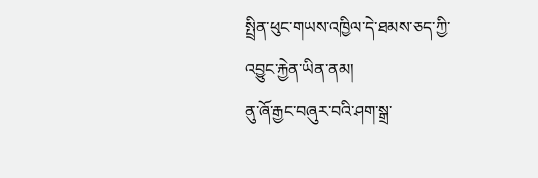སྤྲིན་ཕུང་གཡས་འཁྱིལ་དེ་ཐམས་ཅད་ཀྱི་འབྱུང་རྐྱེན་ཡིན་ནམ།
ནུ་ཞོ་རྒྱང་བཞུར་བའི་ཤག་སྒྲ་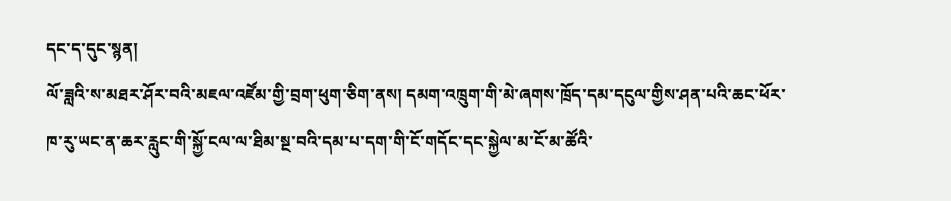དང་ད་དུང་སྙན།
ལོ་ཟླའི་ས་མཐར་ཤོར་བའི་མཇལ་འཛོམ་གྱི་བྲག་ཕུག་ཅིག་ནས། དམག་འཁྲུག་གི་མེ་ཞགས་ཁྲོད་དམ་དངུལ་གྱིས་ཤན་པའི་ཆང་ཕོར་ཁ་རུ་ཡང་ན་ཆར་རླུང་གི་སྐྱོ་ངལ་ལ་ཐིམ་སྔ་བའི་དམ་པ་དག་གི་ངོ་གདོང་དང་སྐྱེལ་མ་ངོ་མ་ཚོའི་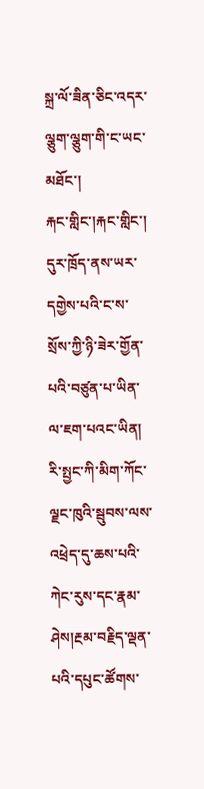སྐྲ་ལོ་ཟིན་ཅིང་འདར་ལྕུག་ལྕུག་གི་ང་ཡང་མཐོང་།
རྐང་གླིང་།རྐང་གླིང་།
དུར་ཁྲོད་ནས་ཡར་དགྱེས་པའི་ང་ས་སྲོས་ཀྱི་ཉི་ཟེར་གྱོན་པའི་བཙུན་པ་ཡིན་ལ་ཇག་པའང་ཡིན།
རི་སྤྱང་ཀི་མིག་ཀོང་ལྗང་ཁུའི་སྦུབས་ལས་འཕྲེད་དུ་ཆས་པའི་ཀེང་རུས་དང་རྣམ་ཤེས།རྔམ་བརྗིད་ལྡན་པའི་དཔུང་ཚོགས་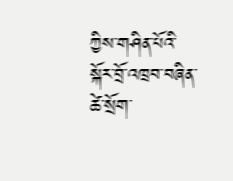ཀྱིས་གཤིན་པོའི་སྐོར་བྲོ་འཁྲབ་བཞིན་ཚེ་སྲོག་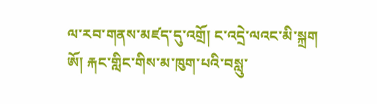ལ་རབ་གནས་མཛད་དུ་འགྲོ། ང་འདྲེ་ལའང་མི་སྐྲག
ཨོ། རྐང་གླིང་གིས་མ་ཁུག་པའི་བསླུ་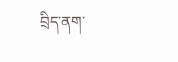བྲིད་ནག་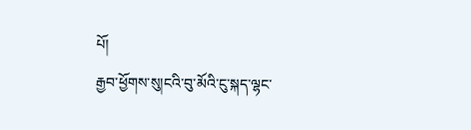པོ།
རྒྱབ་ཕྱོགས་སུ།ངའི་བུ་མོའི་ངུ་སྐད་ལྷང་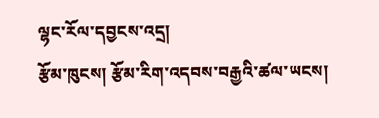ལྷང་རོལ་དབྱངས་འདྲ།
རྩོམ་ཁུངས། རྩོམ་རིག་འདབས་བརྒྱའི་ཚལ་ཡངས།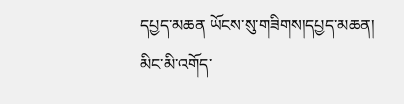དཔྱད་མཆན ཡོངས་སུ་གཟིགས།དཔྱད་མཆན།
མིང་མི་འགོད་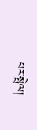པར་སྤེལ།